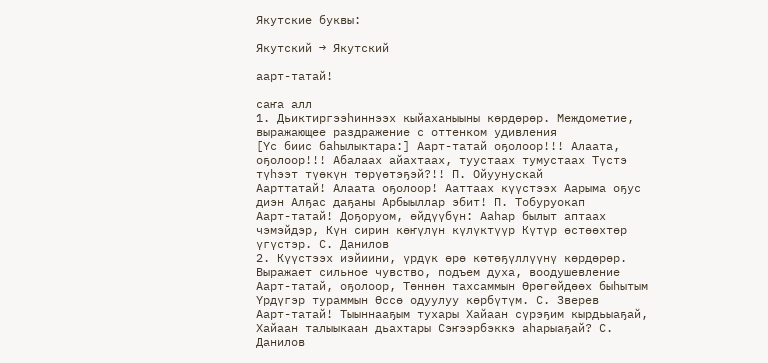Якутские буквы:

Якутский → Якутский

аарт-татай!

саҥа алл
1. Дьиктиргээһиннээх кыйаханыыны көрдөрөр. Междометие, выражающее раздражение с оттенком удивления
[Үс биис баһылыктара:] Аарт-татай оҕолоор!!! Алаата, оҕолоор!!! Абалаах айахтаах, туустаах тумустаах Түстэ түһээт түөкүн төрүөтэҕэй?!! П. Ойуунускай
Аарттатай! Алаата оҕолоор! Ааттаах күүстээх Аарыма оҕус диэн Алҕас даҕаны Арбыыллар эбит! П. Тобуруокап
Аарт-татай! Доҕоруом, өйдүүбүн: Ааһар былыт аптаах чэмэйдэр, Күн сирин көҥүлүн күлүктүүр Күтүр өстөөхтөр үгүстэр. С. Данилов
2. Күүстээх иэйиини, үрдүк өрө көтөҕүллүүнү көрдөрөр. Выражает сильное чувство, подъем духа, воодушевление
Аарт-татай, оҕолоор, Төннөн тахсаммын Өрөгөйдөөх быһытым Үрдүгэр тураммын Өссө одуулуу көрбүтүм. С. Зверев
Аарт-татай! Тыыннааҕым тухары Хайаан сүрэҕим кырдьыаҕай, Хайаан талыыкаан дьахтары Сэҥээрбэккэ аһарыаҕай? С. Данилов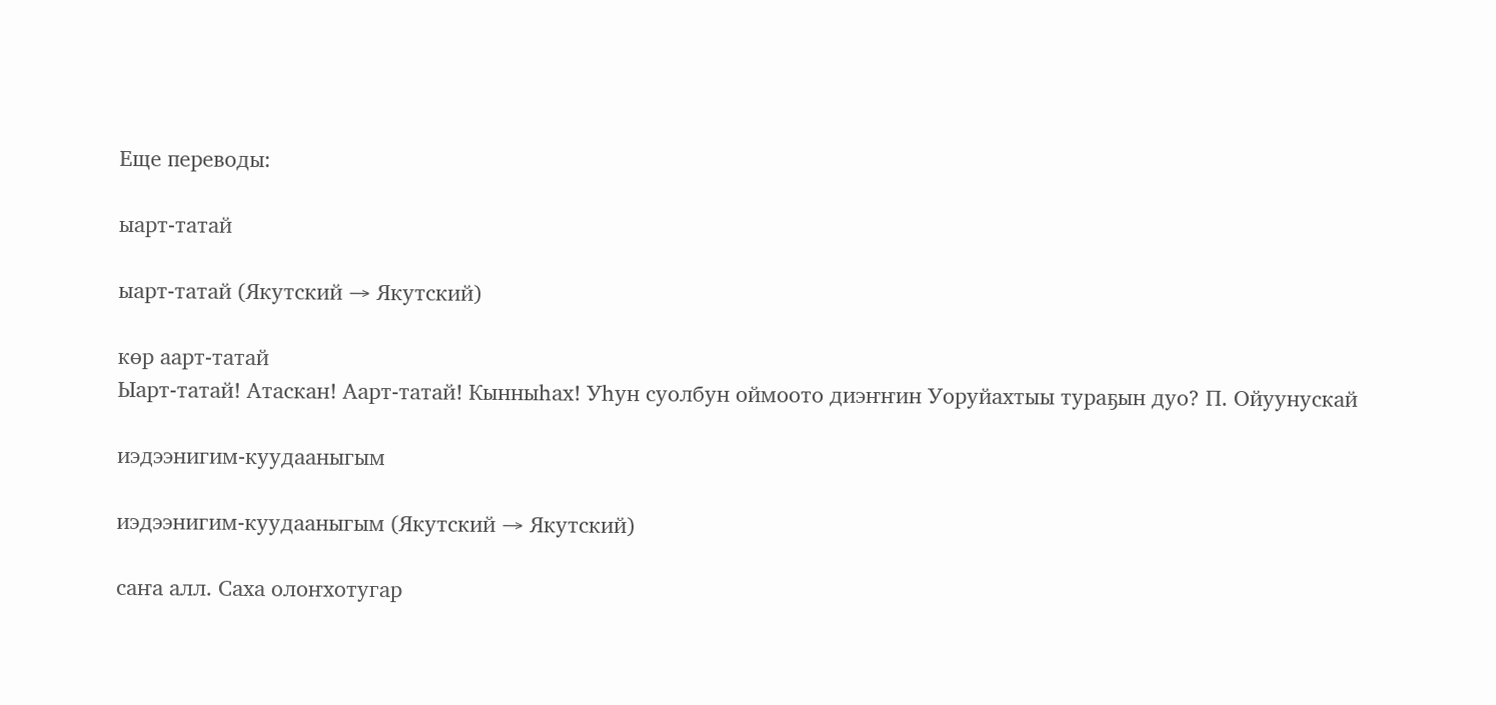Еще переводы:

ыарт-татай

ыарт-татай (Якутский → Якутский)

көр аарт-татай
Ыарт-татай! Атаскан! Аарт-татай! Кынныһах! Уһун суолбун оймоото диэҥҥин Уоруйахтыы тураҕын дуо? П. Ойуунускай

иэдээнигим-куудааныгым

иэдээнигим-куудааныгым (Якутский → Якутский)

саҥа алл. Саха олоҥхотугар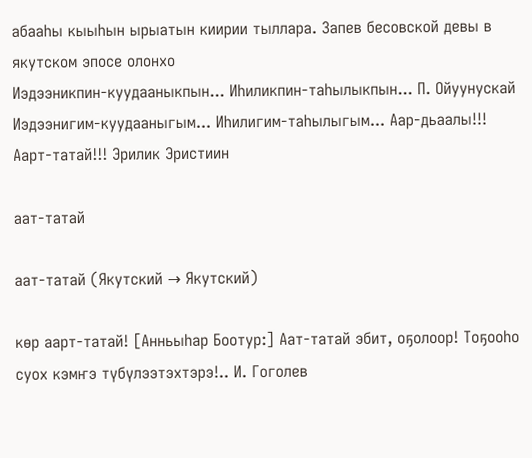абааһы кыыһын ырыатын киирии тыллара. Запев бесовской девы в якутском эпосе олонхо
Иэдээникпин-куудааныкпын... Иһиликпин-таһылыкпын... П. Ойуунускай
Иэдээнигим-куудааныгым... Иһилигим-таһылыгым... Аар-дьаалы!!! Аарт-татай!!! Эрилик Эристиин

аат-татай

аат-татай (Якутский → Якутский)

көр аарт-татай! [Анньыһар Боотур:] Аат-татай эбит, оҕолоор! Тоҕооһо суох кэмҥэ түбүлээтэхтэрэ!.. И. Гоголев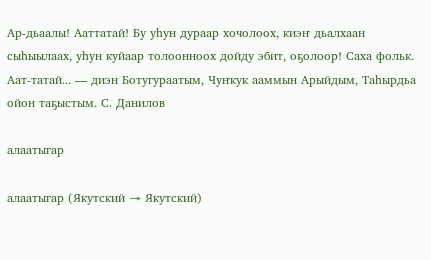Ар-дьаалы! Ааттатай! Бу уһун дураар хочолоох, киэҥ дьалхаан сыһыылаах, уһун куйаар толоонноох дойду эбит, оҕолоор! Саха фольк. Аат-татай... — диэн Ботугураатым, Чуҥкук ааммын Арыйдым, Таһырдьа ойон таҕыстым. С. Данилов

алаатыгар

алаатыгар (Якутский → Якутский)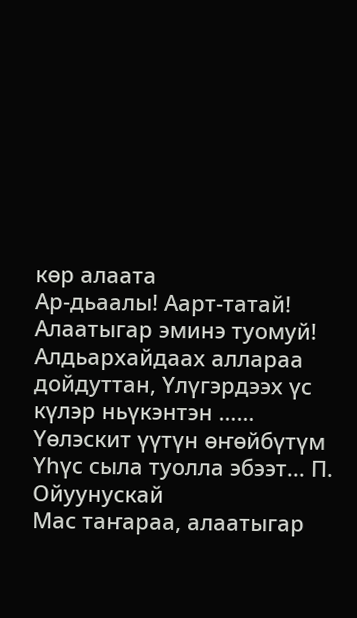көр алаата
Ар-дьаалы! Аарт-татай! Алаатыгар эминэ туомуй! Алдьархайдаах аллараа дойдуттан, Үлүгэрдээх үс күлэр ньүкэнтэн …… Үөлэскит үүтүн өҥөйбүтүм Үһүс сыла туолла эбээт... П. Ойуунускай
Мас таҥараа, алаатыгар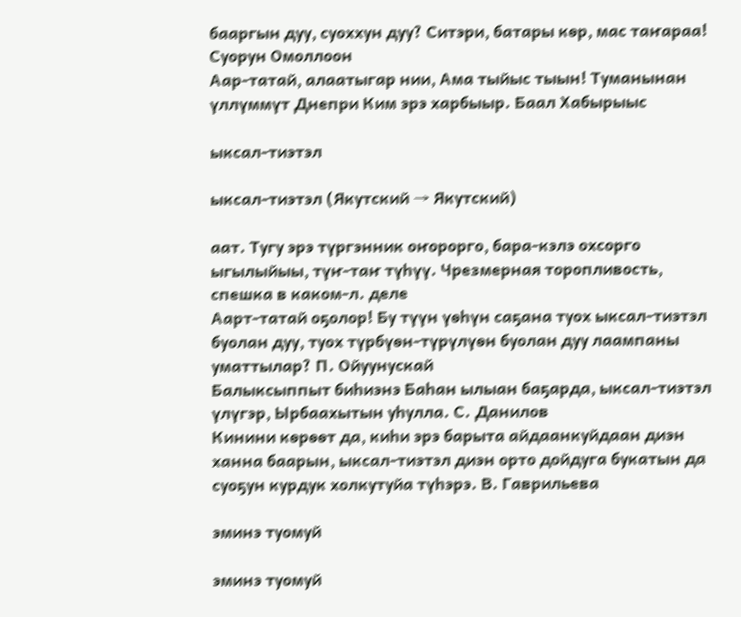бааргын дуу, суоххун дуу? Ситэри, батары көр, мас таҥараа! Суорун Омоллоон
Аар-татай, алаатыгар нии, Ама тыйыс тыын! Туманынан үллүммүт Днепри Ким эрэ харбыыр. Баал Хабырыыс

ыксал-тиэтэл

ыксал-тиэтэл (Якутский → Якутский)

аат. Тугу эрэ түргэнник оҥорорго, бара-кэлэ охсорго ыгылыйыы, түҥ-таҥ түһүү. Чрезмерная торопливость, спешка в каком-л. деле
Аарт-татай оҕолор! Бу түүн үөһүн саҕана туох ыксал-тиэтэл буолан дуу, туох түрбүөн-түрүлүөн буолан дуу лаампаны уматтылар? П. Ойуунускай
Балыксыппыт биһиэнэ Баһан ылыан баҕарда, ыксал-тиэтэл үлүгэр, Ырбаахытын уһулла. С. Данилов
Кинини көрөөт да, киһи эрэ барыта айдаанкуйдаан диэн ханна баарын, ыксал-тиэтэл диэн орто дойдуга букатын да суоҕун курдук холкутуйа түһэрэ. В. Гаврильева

эминэ туомуй

эминэ туомуй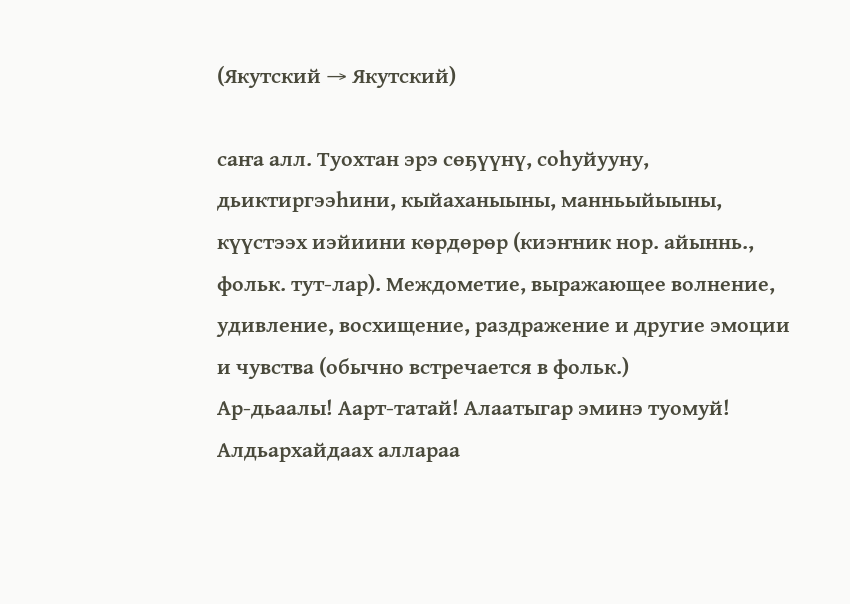(Якутский → Якутский)

саҥа алл. Туохтан эрэ сөҕүүнү, соһуйууну, дьиктиргээһини, кыйаханыыны, манньыйыыны, күүстээх иэйиини көрдөрөр (киэҥник нор. айыннь., фольк. тут-лар). Междометие, выражающее волнение, удивление, восхищение, раздражение и другие эмоции и чувства (обычно встречается в фольк.)
Ар-дьаалы! Аарт-татай! Алаатыгар эминэ туомуй! Алдьархайдаах аллараа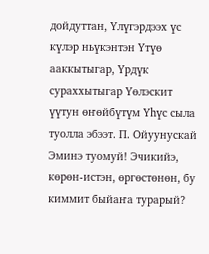дойдуттан, Үлүгэрдээх үс күлэр ньүкэнтэн Үтүө ааккытыгар, Үрдүк сураххытыгар Үөлэскит үүтун өҥөйбүтүм Үһүс сыла туолла эбээт. П. Ойуунускай
Эминэ туомуй! Эчикийэ, көрөн-истэн, өргөстөнөн, бу киммит быйаҥа турарый?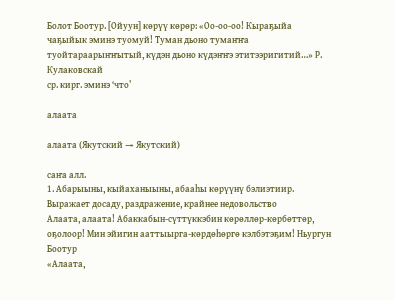Болот Боотур. [Ойуун] көрүү көрөр: «Оо-оо-оо! Кыраҕыйа чаҕыйык эминэ туомуй! Туман дьоно тумаҥҥа туойтараарыҥҥытый, күдэн дьоно күдэҥҥэ этитээригитий…» Р. Кулаковскай
ср. кирг. эминэ ‘что’

алаата

алаата (Якутский → Якутский)

саҥа алл.
1. Абарыыны, кыйаханыыны, абааһы көрүүнү бэлиэтиир. Выражает досаду, раздражение, крайнее недовольство
Алаата, алаата! Абаккабын-сүттүккэбин көрөллөр-көрбөттөр, оҕолоор! Мин эйигин ааттыырга-көрдөһөргө кэлбэтэҕим! Ньургун Боотур
«Алаата,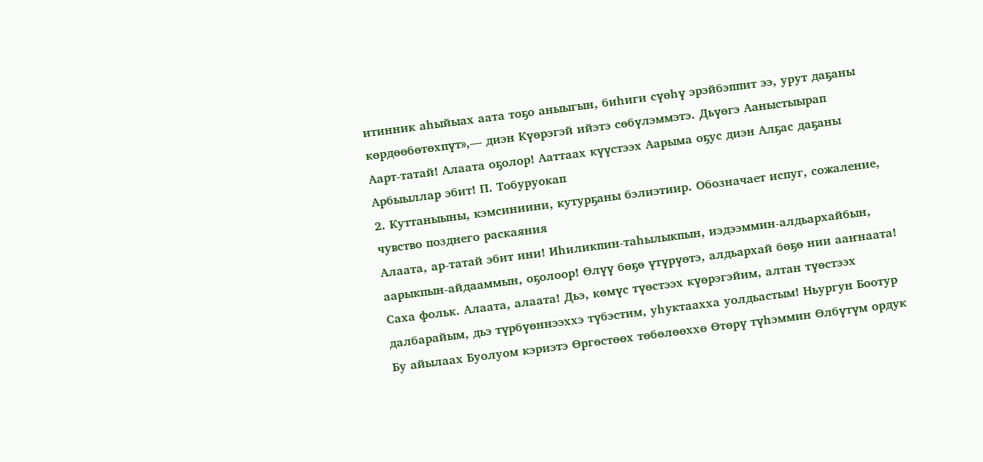итинник аһыйыах аата тоҕо аныыгын, биһиги сүөһү эрэйбэппит ээ, урут даҕаны көрдөөбөтөхпүт»,— диэн Күөрэгэй ийэтэ сөбүлэммэтэ. Дьүөгэ Ааныстыырап
Аарт-татай! Алаата оҕолор! Ааттаах күүстээх Аарыма оҕус диэн Алҕас даҕаны Арбыыллар эбит! П. Тобуруокап
2. Куттаныыны, кэмсиниини, кутурҕаны бэлиэтиир. Обозначает испуг, сожаление, чувство позднего раскаяния
Алаата, ар-татай эбит ини! Иһиликпин-таһылыкпын, иэдээммин-алдьархайбын, аарыкпын-айдааммын, оҕолоор! Өлүү бөҕө үтүрүөтэ, алдьархай бөҕө нии ааҥнаата! Саха фольк. Алаата, алаата! Дьэ, көмүс түөстээх күөрэгэйим, алтан түөстээх далбарайым, дьэ түрбүөннээххэ түбэстим, уһуктаахха уолдьастым! Ньургун Боотур
Бу айылаах Буолуом кэриэтэ Өргөстөөх төбөлөөххө Өтөрү түһэммин Өлбүтүм ордук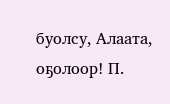буолсу, Алаата, оҕолоор! П.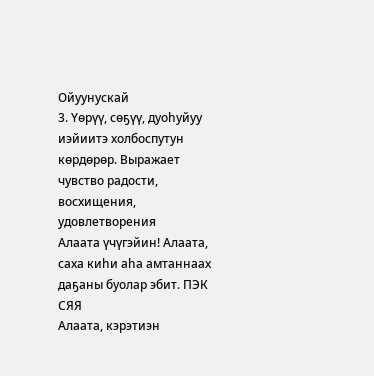Ойуунускай
3. Үөрүү, сөҕүү, дуоһуйуу иэйиитэ холбоспутун көрдөрөр. Выражает чувство радости, восхищения, удовлетворения
Алаата үчүгэйин! Алаата, саха киһи аһа амтаннаах даҕаны буолар эбит. ПЭК СЯЯ
Алаата, кэрэтиэн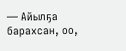— Айылҕа барахсан, оо,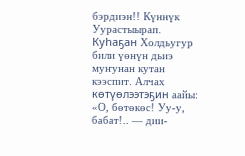бэрдиэн!! Күннүк Уурастыырап. Куһаҕан Холдьугур били үөнүн дьиэ муҥунан кутан кээспит. Алчах көтүөлээтэҕин аайы: «О, бөтөкөс! Уу-у, бабат!.. — дии-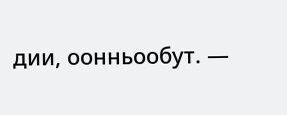дии, оонньообут. —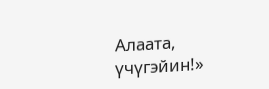Алаата, үчүгэйин!»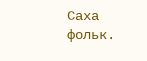Саха фольк.